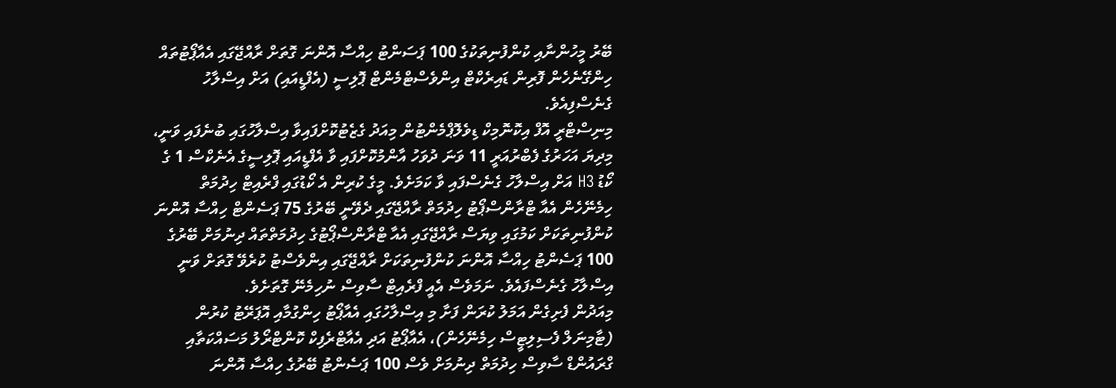ބޭރު މީހުންނާއި ކުންފުނިތަކުގެ 100 ޕަސަންޓު ހިއްސާ އޮންނަ ގޮތަށް ރާއްޖޭގައި އެއާޕޯޓުތައް ހިންގޭނެހެން ފޮރިން ޑައިރެކްޓް އިންވެސްޓްމެންޓް ޕޮލިސީ (އެފްޑީއައި) އަށް އިސްލާހު ގެނެސްފިއެވެ.
މިނިސްޓްރީ އޮފް އިކޮނޮމިކް ޑިވެލޮޕްމެންޓުން މިއަދު ގެޒެޓުކޮށްފައިވާ އިސްލާހުގައި ބުނެފައި ވަނީ، މިދިޔަ އަހަރުގެ ފެބްރުއަރީ 11 ވަނަ ދުވަހު އާންމުކޮށްފައި ވާ އެފްޑީއައި ޕޮލިސީގެ އެނެކްސް 1 ގެ ކޯޑު H3 އަށް އިސްލާހު ގެނެސްފައި ވާ ކަމަށެވެ. މީގެ ކުރިން އެ ކޯޑުގައި ފްރެއިޓް ހިދުމަތް ހިމެނޭހެން އެއާ ޓްރާންސްޕޯޓު ހިދުމަތް ރާއްޖޭގައި ދެވޭނީ ބޭރުގެ 75 ޕަސެންޓް ހިއްސާ އޮންނަ ކުންފުނިތަކަށް ކަމުގައި ވިޔަސް ރާއްޖޭގައި އެއާ ޓްރާންސްޕޯޓުގެ ހިދުމަތްތައް ދިނުމަށް ބޭރުގެ 100 ޕަސެންޓު ހިއްސާ އޮންނަ ކުންފުނިތަކަށް ރާއްޖޭގައި އިންވެސްޓު ކުރެވޭ ގޮތަށް ވަނީ އިސްލާހު ގެނެސްފައެވެ. ނަމަވެސް އެއީ ފްރެއިޓް ސާވިސް ނުހިމެނޭ ގޮތަށެވެ.
މިއަދުން ފެށިގެން އަމަލު ކުރަން ފަށާ މި އިސްލާހުގައި އެއާޕޯޓު ހިންގުމާއި އޮޕަރޭޓު ކުރުން (ޓާމިނަލް ފެސިލިޓީސް ހިމެނޭހެން)، އެއާޕޯޓު އަދި އެއާޓްރެފިކް ކޮންޓްރޯލު މަސައްކަތާއި ގްރައުންޑް ސާވިސް ހިދުމަތް ދިނުމަށް ވެސް 100 ޕަސެންޓު ބޭރުގެ ހިއްސާ އޮންނަ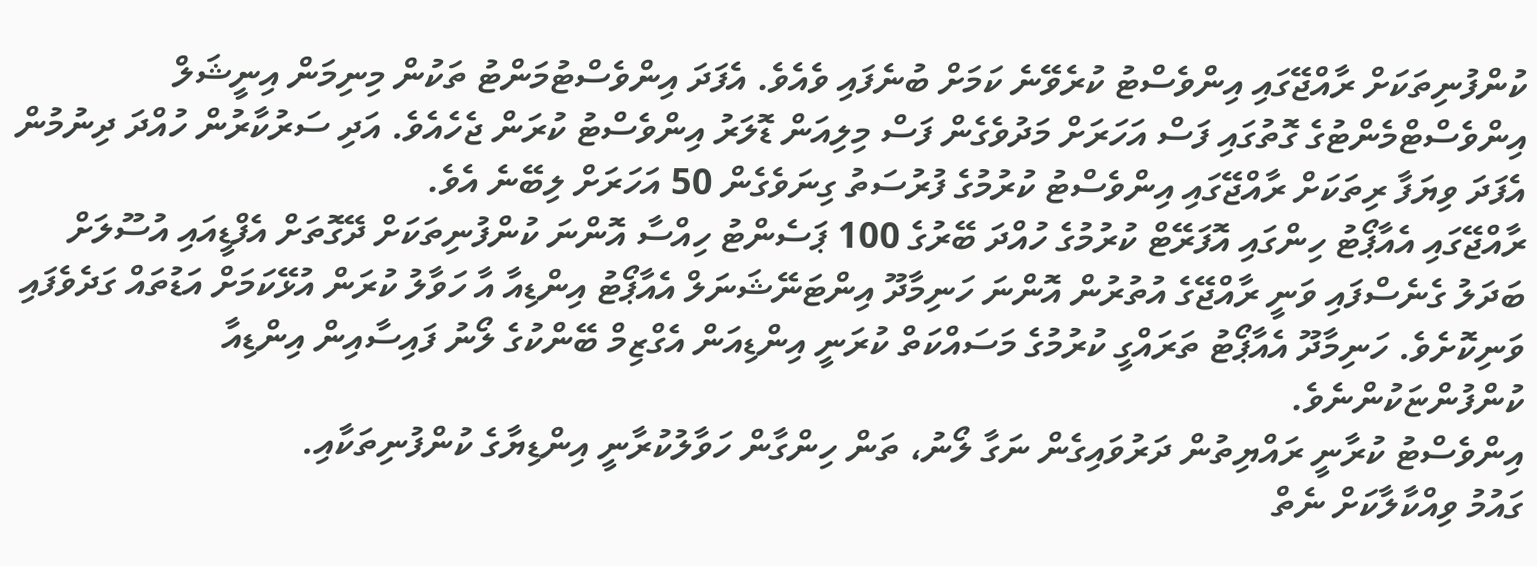ކުންފުނިތަކަށް ރާއްޖޭގައި އިންވެސްޓު ކުރެވޭނެ ކަމަށް ބުނެފައި ވެއެވެ. އެފަދަ އިންވެސްޓުމަންޓު ތަކުން މިނިމަން އިނީޝަލް އިންވެސްޓްމެންޓުގެ ގޮތުގައި ފަސް އަހަރަށް މަދުވެގެން ފަސް މިލިއަން ޑޮލަރު އިންވެސްޓު ކުރަން ޖެހެއެވެ. އަދި ސަރުކާރުން ހުއްދަ ދިނުމުން އެފަދަ ވިޔަފާ ރިތަކަށް ރާއްޖޭގައި އިންވެސްޓު ކުރުމުގެ ފުރުސަތު ގިނަވެގެން 50 އަހަރަށް ލިބޭނެ އެވެ.
ރާއްޖޭގައި އެއާޕޯޓު ހިންގައި އޮފަރޭޓް ކުރުމުގެ ހުއްދަ ބޭރުގެ 100 ޕަސެންޓު ހިއްސާ އޮންނަ ކުންފުނިތަކަށް ދޭގޮތަށް އެފްޑީއައި އުސޫލަށް ބަދަލު ގެނެސްފައި ވަނީ ރާއްޖޭގެ އުތުރުން އޮންނަ ހަނިމާދޫ އިންޓަނޭޝަނަލް އެއާޕޯޓު އިންޑިއާ އާ ހަވާލު ކުރަން އުޅޭކަމަށް އަޑުތައް ގަދެވެފައި ވަނިކޮށެވެ. ހަނިމާދޫ އެއާޕޯޓު ތަރައްގީ ކުރުމުގެ މަސައްކަތް ކުރަނީ އިންޑިއަން އެގްޒިމް ބޭންކުގެ ލޯނު ފައިސާއިން އިންޑިއާ ކުންފުންޏަކުންނެވެ.
އިންވެސްޓު ކުރާނީ ރައްޔިތުން ދަރުވައިގެން ނަގާ ލޯނު، ތަން ހިންގާން ހަވާލުކުރާނީ އިންޑިޔާގެ ކުންފުނިތަކާއި.
ގައުމު ވިއްކާލާކަށް ނެތް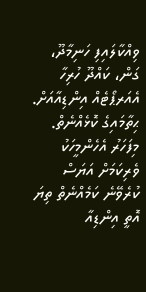ވިއްކާލައިފި ހަނިމާދޫ، ގަން، ކައްދޫ ހުރިހާ އެއަރޕޯޓެއް އިންޑިއާއަށް. ޙިތާމައިގެ ކޮޅެއްނެތް. މިފަހަރު އެހެންމީހަކު ވެރިކަމަށް އަޔަސް ކުރެވޭނެ ކަމެއްނެތް ތިޔަ އޮތީ އިންޑިއާ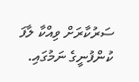ސަރުކާރަށް ވިއްކާ ލާފަ ކުންފުނީގެ ނަމުގައި.